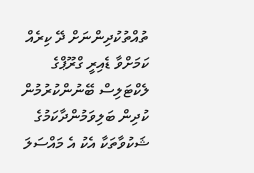ތުއްތުކުދިންނަށް ދޭ ކިރެއް ކަމަށްވާ ޑެއިރީ ގްރޫޕްގެ ލެކްޓަލިސް ބޭނުންކުރުމުން ކުދިން ބަލިވަމުންދާކަމުގެ ޝަކުވާތަކާ އެކު އެ މައްސަލަ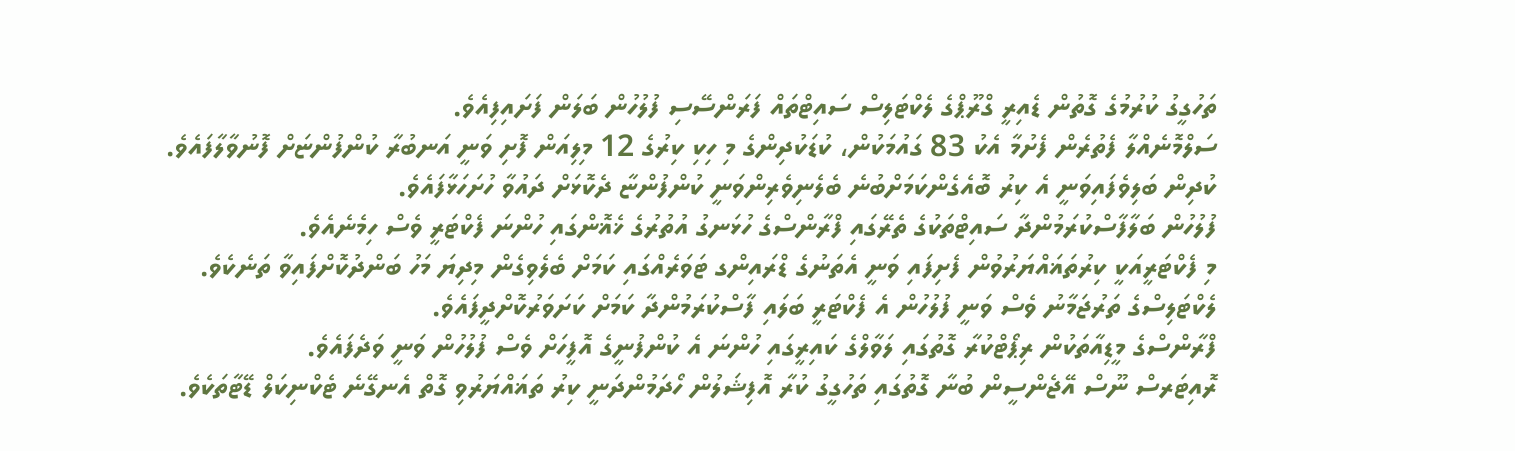ތަހުގީގު ކުރުމުގެ ގޮތުން ޑެއިރީ ގްރޫޕްގެ ލެކްޓަލިސް ސައިޓްތައް ފަރަންސޭސި ފުލުހުން ބަލަން ފަށައިފިއެވެ.
ސަލްމޮނެއްލާ ފެތުރެން ފެށުމާ އެކު 83 ގައުމަކުން، ކުޑަކުދިންގެ މި ހިކި ކިރުގެ 12 މިލިއަން ފޮށި ވަނީ އަނބުރާ ކުންފުންޏަށް ފޮނުވާލާފައެވެ.
ކުދިން ބަލިވެފައިވަނީ އެ ކިރު ބޮއެގެންކަމަށްބުނެ ބެލެނިވެރިންވަނީ ކުންފުންޏާ ދެކޮޅަށް ދައުވާ ހުށަހަޅާފައެވެ.
ފުލުހުން ބަލާފާސްކުރަމުންދާ ސައިޓްތަކުގެ ތެރޭގައި ފްރާންސްގެ ހުޅަނގު އުތުރުގެ ޚެޣޮންގައި ހުންނަ ފެކްޓަރީ ވެސް ހިމެނެއެވެ.
މި ފެކްޓަރީއަކީ ކިރުތަޣައްޔަރުވުން ފެށިފައި ވަނީ އެތަނުގެ ޑްރައިންގ ޓަވަރެއްގައި ކަމަށް ބެލެވިގެން މިދިޔަ މަހު ބަންދުކޮށްފައިވާ ތަނެކެވެ.
ލެކްޓަލިސްގެ ތަރުޖަމާނު ވެސް ވަނީ ފުލުހުން އެ ފެކްޓަރީ ބަލައި ފާސްކުރަމުންދާ ކަމަށް ކަށަވަރުކޮށްދީފައެވެ.
ފްރާންސްގެ މީޑިއާތަކުން ރިޕޯޓްކުރާ ގޮތުގައި ލަވާލްގެ ކައިރީގައި ހުންނަ އެ ކުންފުނީގެ އޮފީހަށް ވެސް ފުލުހުން ވަނީ ވަދެފައެވެ.
ރޮއިޓަރސް ނޫސް އޭޖެންސީން ބުނާ ގޮތުގައި ތަހުގީގު ކުރާ އޮފިޝަލުން ހޯދަމުންދަނީ ކިރު ތަޣައްޔަރުވި ގޮތް އެނގޭނެ ޓެކްނިކަލް ޑޭޓާތަކެވެ.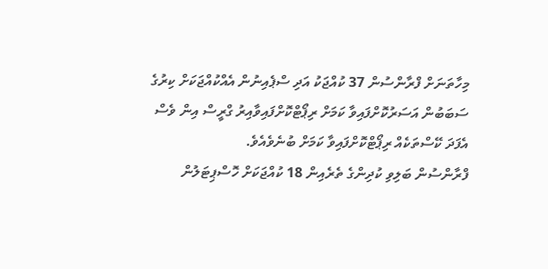މިހާތަނަށް ފްރާންސުން 37 ކުއްޖަކު އަދި ސްޕެއިނުން އެއްކުއްޖަކަށް ކިރުގެ ސަބަބުން އަސަރުކޮށްފައިވާ ކަމަށް ރިޕޯޓްކޮށްފައިވާއިރު ގްރީސް އިން ވެސް އެފަދަ ކޭސްތަކެއް ރިޕޯޓްކޮށްފައިވާ ކަމަށް ބުނެވެއެވެ.
ފްރާންސުން ބަލިވި ކުދިންގެ ތެރެއިން 18 ކުއްޖަކަށް ހޮސްޕިޓަލުން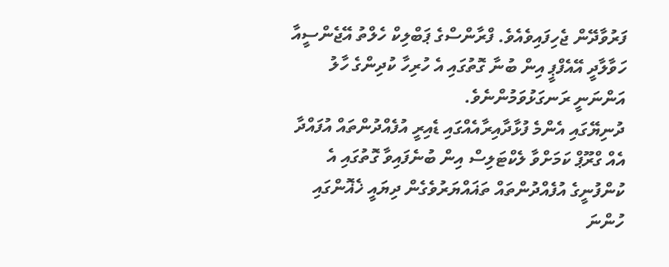ފަރުވާދޭން ޖެހިފައިވެއެވެ. ފްރާންސްގެ ޕަބްލިކް ހެލްތު އޭޖެންސީއާ ހަވާލާދީ އޭއެފްޕީ އިން ބުނާ ގޮތުގައި އެ ހުރިހާ ކުދިންގެ ހާލު އަންނަނީ ރަނގަޅުވަމުންނެވެ.
ދުނިޔޭގައި އެންމެ ފުޅާދާއިރާއެއްގައި ޑެއިރީ އުފެއްދުންތައް އުފައްދާ އެއް ގްރޫޕް ކަމަށްވާ ލެކްޓަލިސް އިން ބުނެފައިވާ ގޮތުގައި އެ ކުންފުނީގެ އުފެއްދުންތައް ތަޣައްޔަރުވެގެން ދިޔައީ ޚެޣޮންގައި ހުންނަ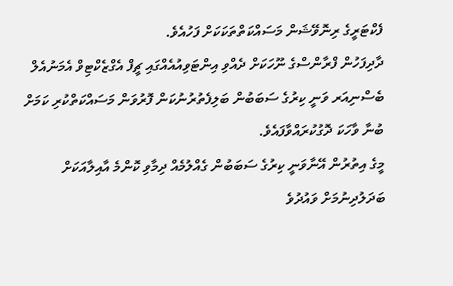ފެކްޓަރީގެ ރިނޮވޭޝަން މަސައްކަތްތަކަކަށް ފަހުއެވެ.
ދާދިފަހުން ފްރާންސްގެ ނޫހަކަށް ދެއްވި އިންޓަވިއުއެއްގައި ޗީފް އެގްޒެކްޓިވް އެމަނުއެލް ބެސްނިއަރ ވަނީ ކިރުގެ ސަބަބުން ބަލިފެތުރުނުކަން ފޮރުވަން މަސައްކަތްކުރި ކަމަށް ބުނާ ވާހަކަ ދޮގުކުރައްވާފައެވެ.
މީގެ އިތުރުން އޭނާވަނީ ކިރުގެ ސަބަބުން ގެއްލުމެއް ދިމާވި ކޮންމެ އާއިލާއަކަށް ބަދަލުދިނުމަށް ވައުދުވެ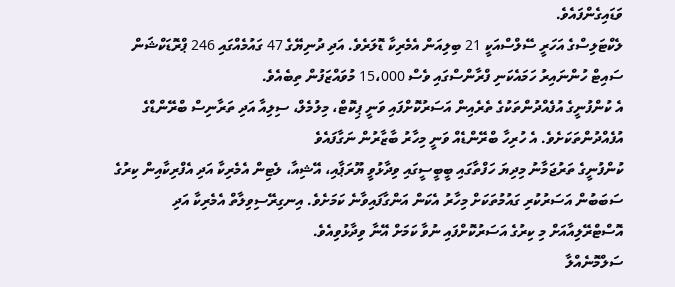ވަޑައިގެންފައެވެ.
ލެކްޓަލިސްގެ އަހަރީ ސޭލްސްއަކީ 21 ބިލިއަން އެމެރިކާ ޑޮލަރެވެ. އަދި ދުނިޔޭގެ 47 ގައުމެއްގައި 246 ޕްރޮޑަކްޝަން ސައިޓް ހުންނައިރު ހަމައެކަނި ފްރާންސްގައި ވެސް 15،000 މުވައްޒަފުން ތިބެއެވެ.
އެ ކުންފުނީގެ އުފެއްދުންތަކުގެ ތެރެއިން އަސަރުކޮށްފައި ވަނީ ޕިކޮޓް، މިލުމެލް، ސިލިއާ އަދި ތަރާނިސް ބްރޭންޑްގެ އުފެއްދުންތަކަށެވެ. އެ ހުރިހާ ބްރޭންޑެއް ވަނީ މިހާރު ބާޒާރުން ނަގާފައެވެ
ކުންފުނީގެ ތަރުޖަމާނު މިދިޔަ ހަފްތާގައި ބީބީސީގައި ވިދާޅުވީ ޔޫރަޕާއި، އޭޝިއާ، ލެޓިން އެމެރިކާ އަދި އެފްރިކާއިން ކިރުގެ ސަބަބުން އަސަރުކުރި ގައުމުތަކަށް މިހާރު އެކަން އަންގާފައިވާނެ ކަމަށެވެ. އިނގިރޭސިވިލާތް އެމެރިކާ އަދި އޮސްޓްރޭލިއާއަށް މި ކިރުގެ އަސަރުކޮށްފައި ނުވާ ކަމަށް އޭނާ ވިދާޅުވިއެވެ.
ސަލްމޮނެއްލާ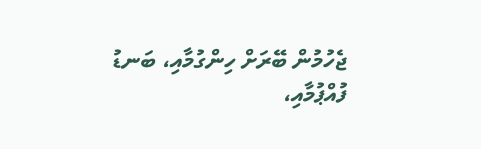ޖެހުމުން ބޭރަށް ހިންގުމާއި، ބަނޑު ފުއްޕުމާއި،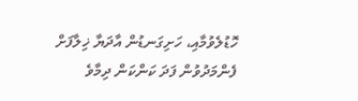ހޮޑުލެވުމާއި، ހަށިގަނޑުން އާދަޔާ ޚިލާފަށް ފެންމަދުވުން ފަދަ ކަންކަން ދިމާވެ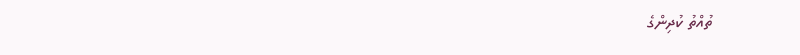ތުއްތު ކުދިންގެ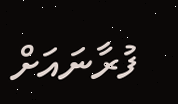ފުރާނައަށް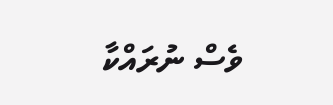ވެސް ނުރައްކާ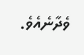ވެދާނެއެވެ.